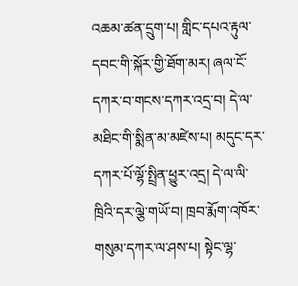འཆམ་ཚན་དྲུག་པ། གླིང་དཔའ་རྟུལ་དབང་གི་སྐོར་གྱི་ཐོག་མར། ཞལ་ངོ་དཀར་བ་གངས་དཀར་འདྲ་བ། དེ་ལ་མཐིང་གི་སྨིན་མ་མཛེས་པ། མདུང་དར་དཀར་པོ་ལྷོ་སྤྲིན་ཕྱུར་འདྲ། དེ་ལ་ལི་ཁྲིའི་དར་ལྕེ་གཡོ་བ། ཁྲབ་རྨོག་འཁོར་གསུམ་དཀར་ལ་ཤས་པ། སྟེང་ལྷ་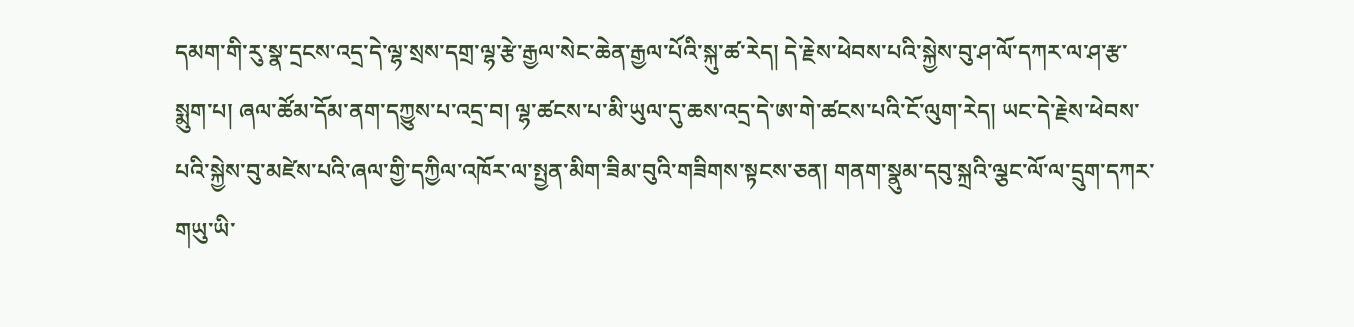དམག་གི་རུ་སྣ་དྲངས་འདྲ་དེ་ལྷ་སྲས་དགྲ་ལྷ་རྩེ་རྒྱལ་སེང་ཆེན་རྒྱལ་པོའི་སྐུ་ཚ་རེད། དེ་རྗེས་ཕེབས་པའི་སྐྱེས་བུ་ཤ་ལོ་དཀར་ལ་ཤ་རྩ་སྨུག་པ། ཞལ་ཚོམ་དོམ་ནག་དཀྱུས་པ་འདྲ་བ། ལྷ་ཚངས་པ་མི་ཡུལ་དུ་ཆས་འདྲ་དེ་ཨ་གེ་ཚངས་པའི་ངོ་ལུག་རེད། ཡང་དེ་རྗེས་ཕེབས་པའི་སྐྱེས་བུ་མཛེས་པའི་ཞལ་གྱི་དཀྱིལ་འཁོར་ལ་སྤྱན་མིག་ཟིམ་བུའི་གཟིགས་སྟངས་ཅན། གནག་སྣུམ་དབུ་སྐྲའི་ལྕང་ལོ་ལ་དྲུག་དཀར་གཡུ་ཡི་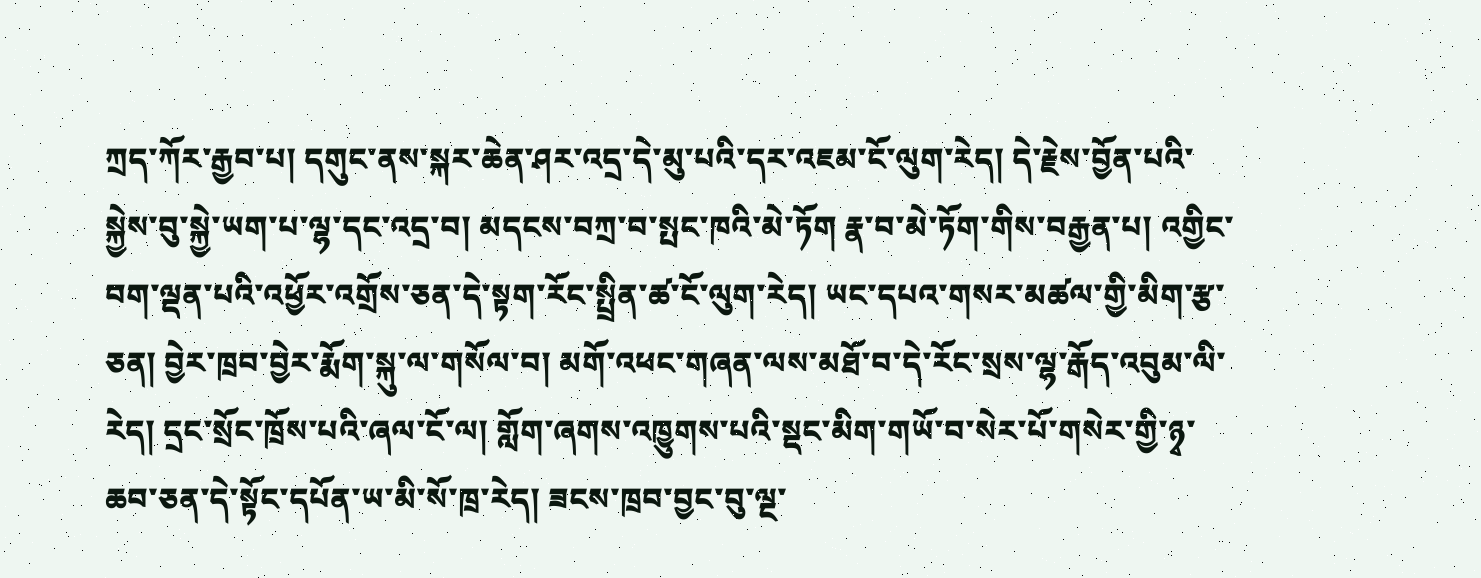ཀྲད་ཀོར་རྒྱབ་པ། དགུང་ནས་སྐར་ཆེན་ཤར་འདྲ་དེ་མུ་པའི་དར་འཇམ་ངོ་ལུག་རེད། དེ་རྗེས་བྱོན་པའི་སྐྱེས་བུ་སྐྱེ་ཡག་པ་ལྷ་དང་འདྲ་བ། མདངས་བཀྲ་བ་སྤང་ཁའི་མེ་ཏོག རྣ་བ་མེ་ཏོག་གིས་བརྒྱན་པ། འགྱིང་བག་ལྡན་པའི་འཕྱོར་འགྲོས་ཅན་དེ་སྟག་རོང་སྤྲིན་ཚ་ངོ་ལུག་རེད། ཡང་དཔའ་གསར་མཚལ་གྱི་མིག་རྩ་ཅན། བྱེར་ཁྲབ་བྱེར་རྨོག་སྐུ་ལ་གསོལ་བ། མགོ་འཕང་གཞན་ལས་མཐོ་བ་དེ་རོང་སྲས་ལྷ་རྒོད་འབུམ་ལི་རེད། དྲང་སྲོང་ཁྲོས་པའི་ཞལ་ངོ་ལ། གློག་ཞགས་འཁྱུགས་པའི་སྡང་མིག་གཡོ་བ་སེར་པོ་གསེར་གྱི་ཉྭ་ཆབ་ཅན་དེ་སྟོང་དཔོན་ཡ་མི་སོ་ཁྲ་རེད། ཟངས་ཁྲབ་བྱང་བུ་ལྔ་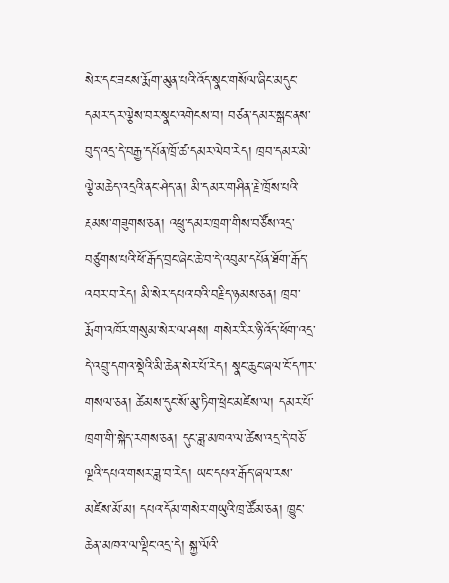སེར་དང་ཟངས་རྨོག་མུན་པའི་འོད་སྣང་གསོལ་ཞིང་མདུང་དམར་དར་ལྕེས་བར་སྣང་འགེངས་བ། བཙན་དམར་སྒང་ནས་བུད་འདྲ་དེ་བརྒྱ་དཔོན་ཁྲོ་ཚ་དམར་ལེབ་རེད། ཁྲབ་དམར་མེ་ལྕེ་མཆེད་འདྲའི་ནང་ཤེད་ན། མི་དམར་གཤིན་རྗེ་ཁྲོས་པའི་རྔམས་གཟུགས་ཅན། འཕྲུ་དམར་ཁྲག་གིས་བཙོས་འདྲ་བཙུགས་པའི་ཕོ་རྒོད་བྲང་ཞེང་ཆེ་བ་དེ་འབུམ་དཔོན་ཐོག་རྒོད་འབར་བ་རེད། མི་སེར་དཔའ་བའི་བརྗིད་ཉམས་ཅན། ཁྲབ་རྨོག་འཁོར་གསུམ་སེར་ལ་ཤས། གསེར་རིར་ཉི་འོད་ཕོག་འདྲ་དེ་འབྲུ་དགའ་སྡེའི་མི་ཆེན་སེར་པོ་རེད། སྣང་ཆུང་ཞལ་ངོ་དཀར་གསལ་ཅན། ཚེམས་དུང་སོ་མུ་ཏིག་ཕྲེང་མཛེས་ལ། དམར་པོ་ཁྲག་གི་སྐེད་རགས་ཅན། དུང་ཟླ་མཁའ་ལ་ཚེས་འདྲ་དེ་བཅོ་ལྔའི་དཔའ་གསར་ཟླ་བ་རེད། ཡང་དཔའ་རྒོད་ཞལ་རས་མཛེས་མོ་མ། དཔའ་དོམ་གསེར་གཡུའི་ཁྲ་ཚོམ་ཅན། ཁྱུང་ཆེན་མཁའ་ལ་ལྡིང་འདྲ་དེ། སྐྱ་ལོའི་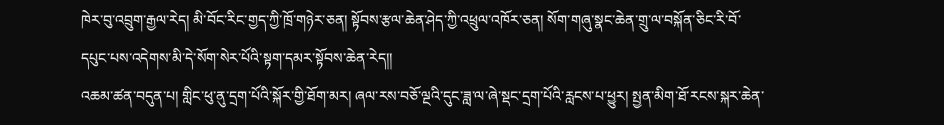ཁེར་བུ་འབྲུག་རྒྱལ་རེད། མི་བོང་རིང་གྱད་ཀྱི་ཁྲོ་གཉེར་ཅན། སྟོབས་རྩལ་ཆེན་ཤེད་ཀྱི་འཕྲུལ་འཁོར་ཅན། སོག་གཞུ་སྣང་ཆེན་གྲུ་ལ་བསྐོན་ཅིང་རི་བོ་དཔུང་པས་འདེགས་མི་དེ་སོག་སེར་པོའི་སྟག་དམར་སྟོབས་ཆེན་རེད།།
འཆམ་ཚན་བདུན་པ། གླིང་ཕུ་ནུ་དྲག་པོའི་སྐོར་གྱི་ཐོག་མར། ཞལ་རས་བཅོ་ལྔའི་དུང་ཟླ་ལ་ཞེ་སྡང་དྲག་པོའི་རླངས་པ་ཕྱུར། སྤྱན་མིག་ཐོ་རངས་སྐར་ཆེན་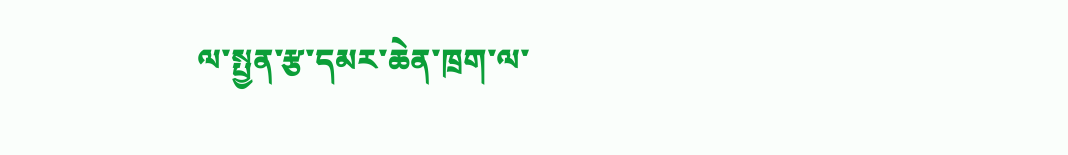ལ་སྤྱན་རྩ་དམར་ཆེན་ཁྲག་ལ་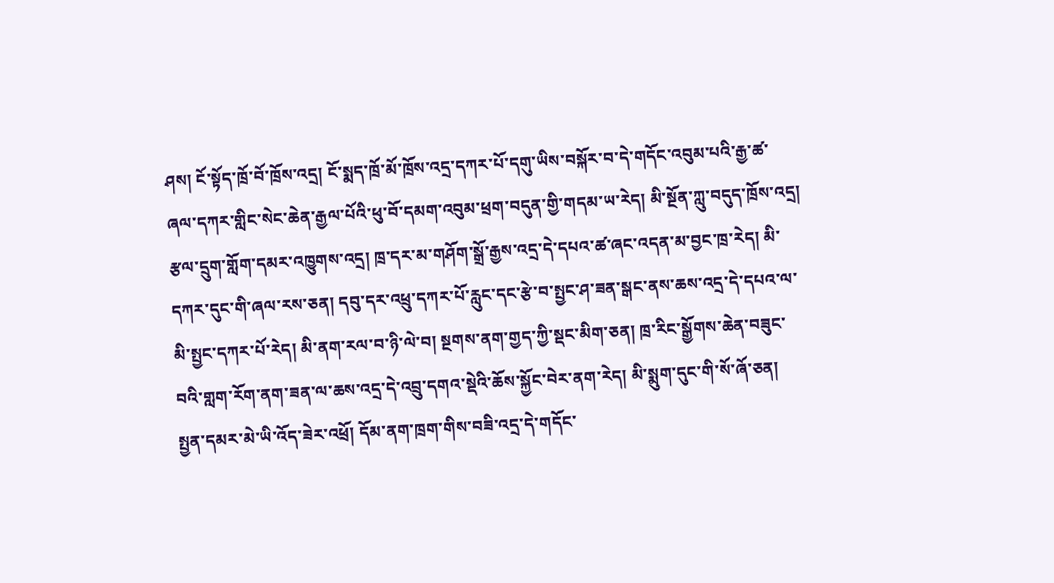ཤས། ངོ་སྟོད་ཁྲོ་བོ་ཁྲོས་འདྲ། ངོ་སྨད་ཁྲོ་མོ་ཁྲོས་འདྲ་དཀར་པོ་དགུ་ཡིས་བསྐོར་བ་དེ་གདོང་འབུམ་པའི་རྒྱ་ཚ་ཞལ་དཀར་གླིང་སེང་ཆེན་རྒྱལ་པོའི་ཕུ་བོ་དམག་འབུམ་ཕྲག་བདུན་གྱི་གདམ་ཡ་རེད། མི་སྔོན་ཀླུ་བདུད་ཁྲོས་འདྲ། རྩལ་དྲུག་གློག་དམར་འཁྱུགས་འདྲ། ཁྲ་དར་མ་གཤོག་སྒྲོ་རྒྱས་འདྲ་དེ་དཔའ་ཚ་ཞང་འདན་མ་བྱང་ཁྲ་རེད། མི་དཀར་དུང་གི་ཞལ་རས་ཅན། དབུ་དར་འཕྲུ་དཀར་པོ་རླུང་དང་རྩེ་བ་སྤྱང་ཤ་ཟན་སྒང་ནས་ཆས་འདྲ་དེ་དཔའ་ལ་མི་སྤྱང་དཀར་པོ་རེད། མི་ནག་རལ་བ་ཉི་ལེ་བ། སྔགས་ནག་གྱད་ཀྱི་སྡང་མིག་ཅན། ཁྲ་རིང་སྒྱོགས་ཆེན་བཟུང་བའི་གླག་རོག་ནག་ཟན་ལ་ཆས་འདྲ་དེ་འབྲུ་དགའ་སྡེའི་ཆོས་སྐྱོང་བེར་ནག་རེད། མི་སྨུག་དུང་གི་སོ་ཞོ་ཅན། སྤྱན་དམར་མེ་ཡི་འོད་ཟེར་འཕྲོ། དོམ་ནག་ཁྲག་གིས་བཟི་འདྲ་དེ་གདོང་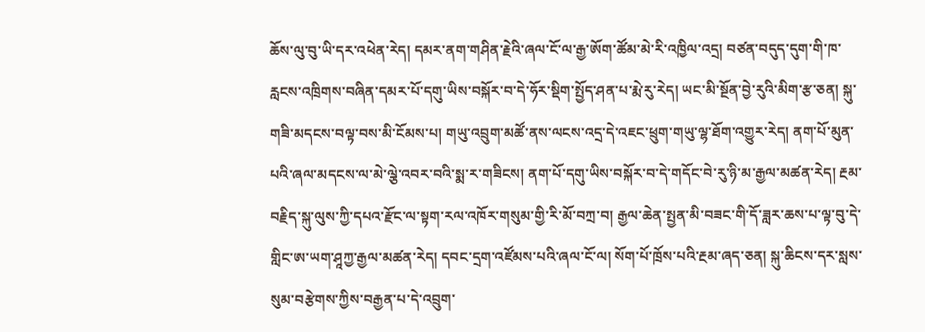ཆོས་ལུ་བུ་ཡི་དར་འཕེན་རེད། དམར་ནག་གཤིན་རྗེའི་ཞལ་ངོ་ལ་རྒྱ་ཨོག་ཚོམ་མེ་རི་འཁྱིལ་འདྲ། བཙན་བདུད་དུག་གི་ཁ་རླངས་འཁྲིགས་བཞིན་དམར་པོ་དགུ་ཡིས་བསྐོར་བ་དེ་ཧོར་སྡིག་སྤྱོད་ཤན་པ་རྨེ་རུ་རེད། ཡང་མི་སྔོན་བྱེ་རུའི་མིག་རྩ་ཅན། སྐུ་གཟི་མདངས་བལྟ་བས་མི་ངོམས་པ། གཡུ་འབྲུག་མཚོ་ནས་ལངས་འདྲ་དེ་འཇང་ཕྲུག་གཡུ་ལྷ་ཐོག་འགྱུར་རེད། ནག་པོ་མུན་པའི་ཞལ་མདངས་ལ་མེ་ལྕེ་འབར་བའི་སྨ་ར་གཟིངས། ནག་པོ་དགུ་ཡིས་བསྐོར་བ་དེ་གདོང་བེ་རུ་ཉི་མ་རྒྱལ་མཚན་རེད། རྔམ་བརྗིད་སྐུ་ལུས་ཀྱི་དཔའ་རྫོང་ལ་སྟག་རལ་འཁོར་གསུམ་གྱི་རི་མོ་བཀྲ་བ། རྒྱལ་ཆེན་སྤྱན་མི་བཟང་གི་དོ་ཟླར་ཆས་པ་ལྟ་བུ་དེ་གླིང་ཨ་ཡག་ཤཱཀྱ་རྒྱལ་མཚན་རེད། དབང་དྲག་འཛོམས་པའི་ཞལ་ངོ་ལ། སོག་པོ་ཁྲོས་པའི་རྔམ་ཞད་ཅན། སྐུ་ཆིངས་དར་སླས་སུམ་བརྩེགས་ཀྱིས་བརྒྱན་པ་དེ་འབྲུག་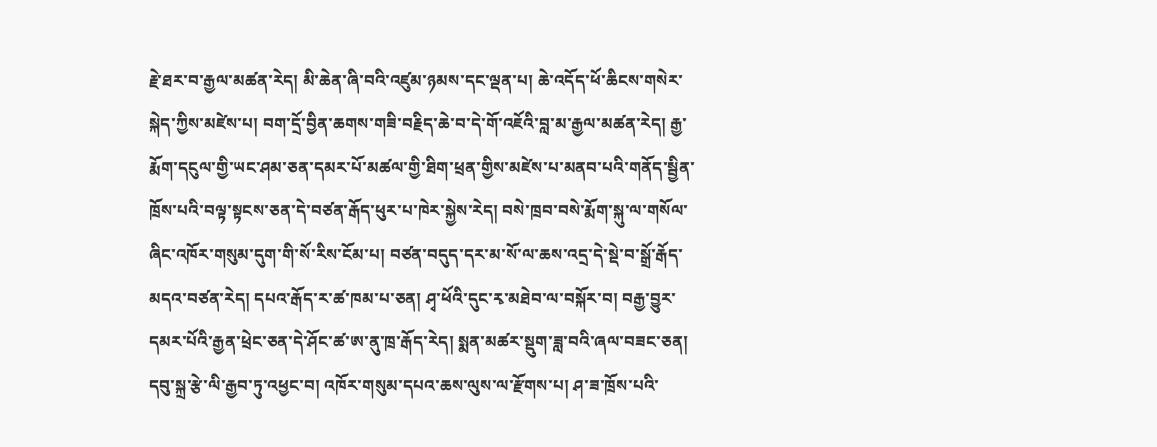རྗེ་ཐར་བ་རྒྱལ་མཚན་རེད། མི་ཆེན་ཞི་བའི་འཛུམ་ཉམས་དང་ལྡན་པ། ཆེ་འདོད་ཕོ་ཆིངས་གསེར་སྐེད་ཀྱིས་མཛེས་པ། བག་དྲོ་བྱིན་ཆགས་གཟི་བརྗིད་ཆེ་བ་དེ་གོ་འཇོའི་བླ་མ་རྒྱལ་མཚན་རེད། རྒྱ་རྨོག་དངུལ་གྱི་ཡང་ཤམ་ཅན་དམར་པོ་མཚལ་གྱི་ཐིག་ཕྲན་གྱིས་མཛེས་པ་མནབ་པའི་གནོད་སྦྱིན་ཁྲོས་པའི་བལྟ་སྟངས་ཅན་དེ་བཙན་རྒོད་ཕུར་པ་ཁེར་སྐྱེས་རེད། བསེ་ཁྲབ་བསེ་རྨོག་སྐུ་ལ་གསོལ་ཞིང་འཁོར་གསུམ་དུག་གི་སོ་རིས་ངོམ་པ། བཙན་བདུད་དར་མ་སོ་ལ་ཆས་འདྲ་དེ་སྡེ་བ་སྒྲོ་རྒོད་མདའ་བཙན་རེད། དཔའ་རྒོད་ར་ཚ་ཁམ་པ་ཅན། ཤྭ་ཕོའི་དུང་རྭ་མཐེབ་ལ་བསྐོར་བ། བརྒྱ་བྱུར་དམར་པོའི་རྒྱན་ཕྲེང་ཅན་དེ་ཤོང་ཚ་ཨ་ནུ་ཁྲ་རྒོད་རེད། སྨན་མཚར་སྡུག་ཟླ་བའི་ཞལ་བཟང་ཅན། དབུ་སྐྲ་རྩེ་ལི་རྒྱབ་ཏུ་འཕྱང་བ། འཁོར་གསུམ་དཔའ་ཆས་ལུས་ལ་རྫོགས་པ། ཤ་ཟ་ཁྲོས་པའི་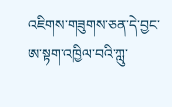འཇིགས་གཟུགས་ཅན་དེ་བྱང་ཨ་སྟག་འཁྱིལ་བའི་ཀླུ་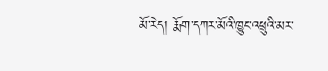མོ་རེད། རྨོག་དཀར་མོའི་ཁྱུང་འཕྲུའི་མར་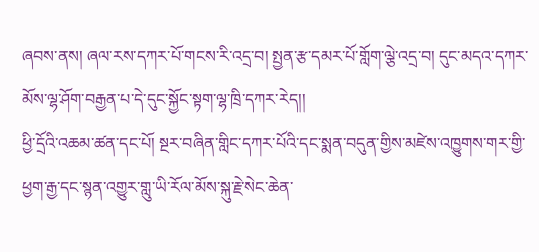ཞབས་ནས། ཞལ་རས་དཀར་པོ་གངས་རི་འདྲ་བ། སྤྱན་རྩ་དམར་པོ་གློག་ལྕེ་འདྲ་བ། དུང་མདའ་དཀར་མོས་ལྷ་ཤོག་བརྒྱན་པ་དེ་དུང་སྐྱོང་སྟག་ལྷ་ཁྲི་དཀར་རེད།།
ཕྱི་དྲོའི་འཆམ་ཚན་དང་པོ། སྔར་བཞིན་གླིང་དཀར་པོའི་དང་སྨན་བདུན་གྱིས་མཛེས་འཁྱུགས་གར་གྱི་ཕྱག་རྒྱ་དང་སྙན་འགྱུར་གླུ་ཡི་རོལ་མོས་སྐུ་རྗེ་སེང་ཆེན་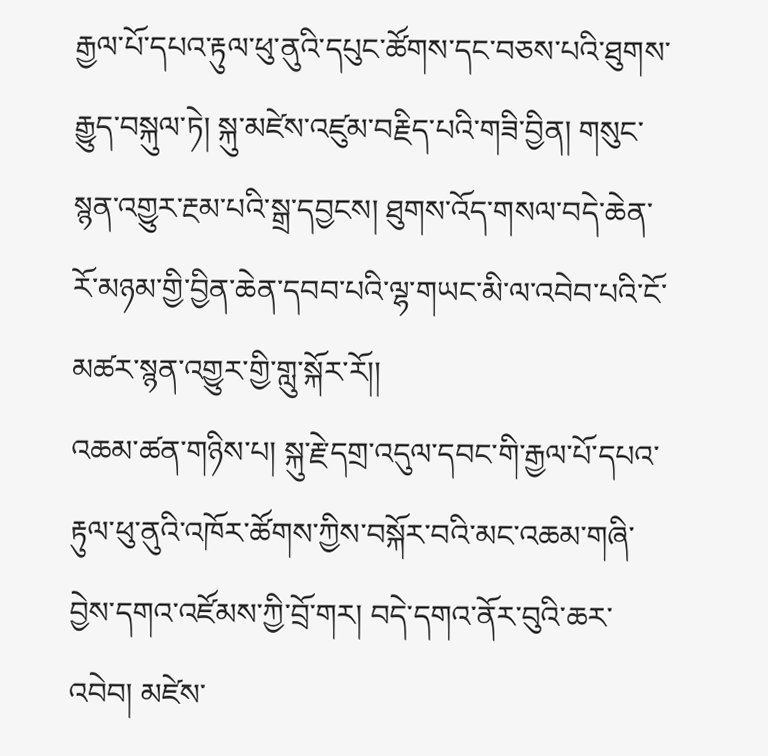རྒྱལ་པོ་དཔའ་རྟུལ་ཕུ་ནུའི་དཔུང་ཚོགས་དང་བཅས་པའི་ཐུགས་རྒྱུད་བསྐུལ་ཏེ། སྐུ་མཛེས་འཛུམ་བརྗིད་པའི་གཟི་བྱིན། གསུང་སྙན་འགྱུར་རྔམ་པའི་སྒྲ་དབྱངས། ཐུགས་འོད་གསལ་བདེ་ཆེན་རོ་མཉམ་གྱི་བྱིན་ཆེན་དབབ་པའི་ལྷ་གཡང་མི་ལ་འབེབ་པའི་ངོ་མཚར་སྙན་འགྱུར་གྱི་གླུ་སྐོར་རོ།།
འཆམ་ཚན་གཉིས་པ། སྐུ་རྗེ་དགྲ་འདུལ་དབང་གི་རྒྱལ་པོ་དཔའ་རྟུལ་ཕུ་ནུའི་འཁོར་ཚོགས་ཀྱིས་བསྐོར་བའི་མང་འཆམ་གཞི་བྱེས་དགའ་འཛོམས་ཀྱི་བྲོ་གར། བདེ་དགའ་ནོར་བུའི་ཆར་འབེབ། མཛེས་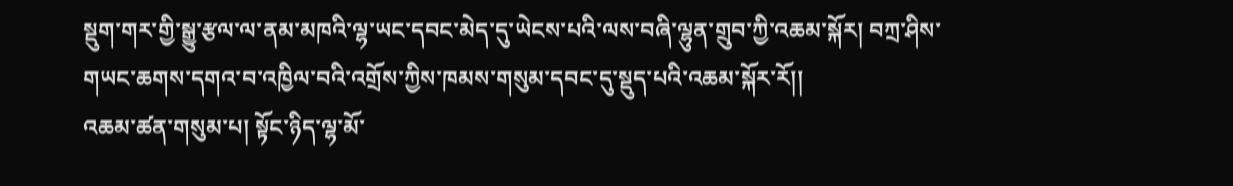སྡུག་གར་གྱི་སྒྱུ་རྩལ་ལ་ནམ་མཁའི་ལྷ་ཡང་དབང་མེད་དུ་ཡེངས་པའི་ལས་བཞི་ལྷུན་གྲུབ་ཀྱི་འཆམ་སྐོར། བཀྲ་ཤིས་གཡང་ཆགས་དགའ་བ་འཁྱིལ་བའི་འགྲོས་ཀྱིས་ཁམས་གསུམ་དབང་དུ་སྡུད་པའི་འཆམ་སྐོར་རོ།།
འཆམ་ཚན་གསུམ་པ། སྟོང་ཉིད་ལྷ་མོ་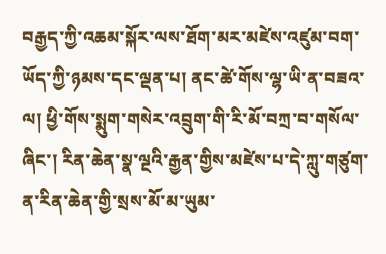བརྒྱད་ཀྱི་འཆམ་སྐོར་ལས་ཐོག་མར་མཛེས་འཛུམ་བག་ཡོད་ཀྱི་ཉམས་དང་ལྡན་པ། ནང་ཚེ་གོས་ལྷ་ཡི་ན་བཟའ་ལ། ཕྱི་གོས་སྨུག་གསེར་འབྲུག་གི་རི་མོ་བཀྲ་བ་གསོལ་ཞིང་། རིན་ཆེན་སྣ་ལྔའི་རྒྱན་གྱིས་མཛེས་པ་དེ་ཀླུ་གཙུག་ན་རིན་ཆེན་གྱི་སྲས་མོ་མ་ཡུམ་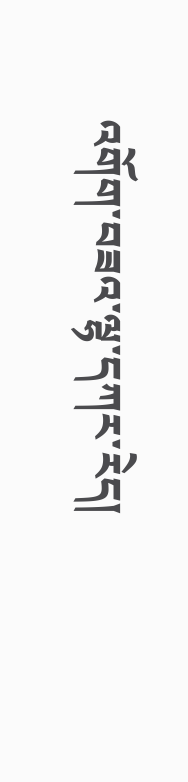འགོག་བཟའ་ལྷ་དཀར་རེད།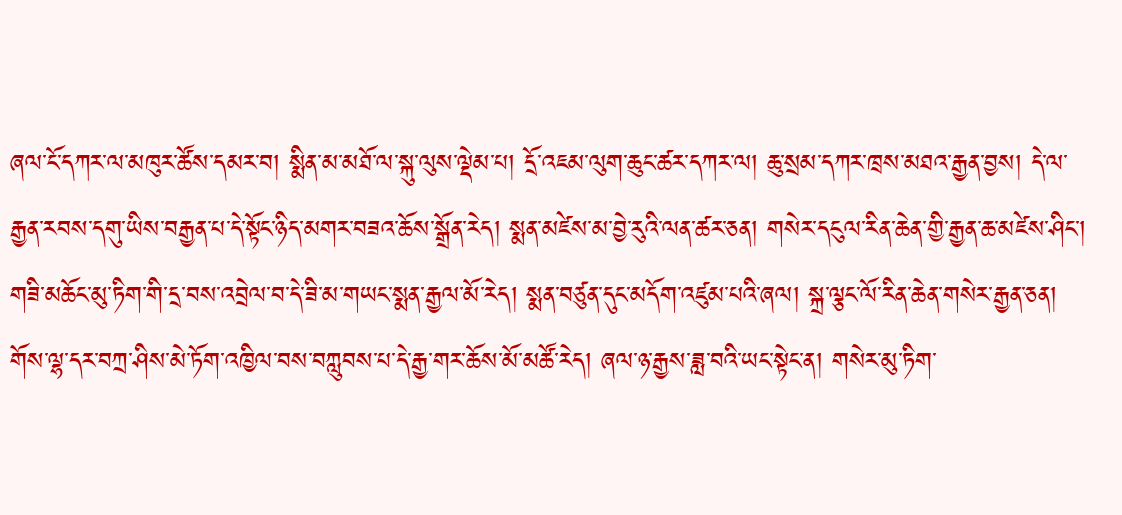ཞལ་ངོ་དཀར་ལ་མཁུར་ཚོས་དམར་བ། སྨིན་མ་མཐོ་ལ་སྐུ་ལུས་ལྡེམ་པ། དྲོ་འཇམ་ལུག་ཆུང་ཚར་དཀར་ལ། ཆུ་སྲམ་དཀར་ཁྲས་མཐའ་རྒྱན་བྱས། དེ་ལ་རྒྱན་རབས་དགུ་ཡིས་བརྒྱན་པ་དེ་སྟོང་ཉིད་མགར་བཟའ་ཆོས་སྒྲོན་རེད། སྨན་མཛེས་མ་བྱེ་རུའི་ལན་ཚར་ཅན། གསེར་དངུལ་རིན་ཆེན་གྱི་རྒྱན་ཆ་མཛེས་ཤིང་། གཟི་མཆོང་མུ་ཏིག་གི་དྲ་བས་འབྲེལ་བ་དེ་ཟི་མ་གཡང་སྨན་རྒྱལ་མོ་རེད། སྨན་བཙུན་དུང་མདོག་འཛུམ་པའི་ཞལ། སྐྲ་ལྕང་ལོ་རིན་ཆེན་གསེར་རྒྱན་ཅན། གོས་ལྷ་དར་བཀྲ་ཤིས་མེ་ཏོག་འཁྱིལ་བས་བཀླུབས་པ་དེ་རྒྱ་གར་ཆོས་མོ་མཚོ་རེད། ཞལ་ཉ་རྒྱས་ཟླ་བའི་ཡང་སྟེང་ན། གསེར་མུ་ཏིག་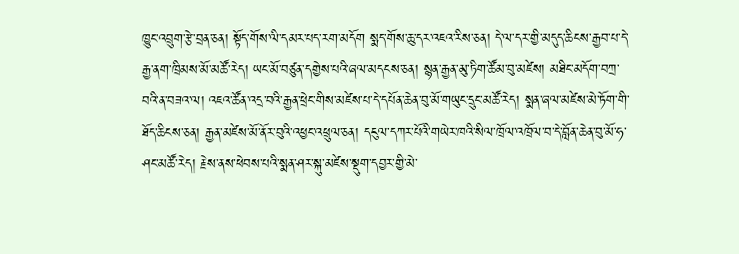ཁྱུང་འབྲུག་རྩེ་བྲན་ཅན། སྟོད་གོས་ལི་དམར་པད་རག་མདོག སྨད་གོས་ཆུ་དར་འཇའ་རིས་ཅན། དེ་ལ་དར་གྱི་མདུད་ཆིངས་རྒྱབ་པ་དེ་རྒྱ་ནག་ཁྲིམས་མོ་མཚོ་རེད། ཡང་མོ་བཙུན་དགྱེས་པའི་ཞལ་མདངས་ཅན། སྙན་རྒྱན་མུ་ཏིག་ཚོམ་བུ་མཛེས། མཐིང་མདོག་བཀྲ་བའི་ན་བཟའ་ལ། འཇའ་ཚོན་འདྲ་བའི་རྒྱན་ཕྲེང་གིས་མཛེས་པ་དེ་དཔོན་ཆེན་བུ་མོ་གཡུང་དྲུང་མཚོ་རེད། སྨན་ཞལ་མཛེས་མེ་ཏོག་གི་ཐོད་ཆིངས་ཅན། རྒྱན་མཛེས་མོ་ནོར་བུའི་འཕྱང་འཕྲུལ་ཅན། དངུལ་དཀར་པོའི་གཡེར་ཁའི་སིལ་ཁྲོལ་འཁྲོལ་བ་དེ་བློན་ཆེན་བུ་མོ་ཧ་ཤང་མཚོ་རེད། རྗེས་ནས་ཕེབས་པའི་སྨན་ཤར་སྐུ་མཛེས་སྡུག་དབྱར་གྱི་མེ་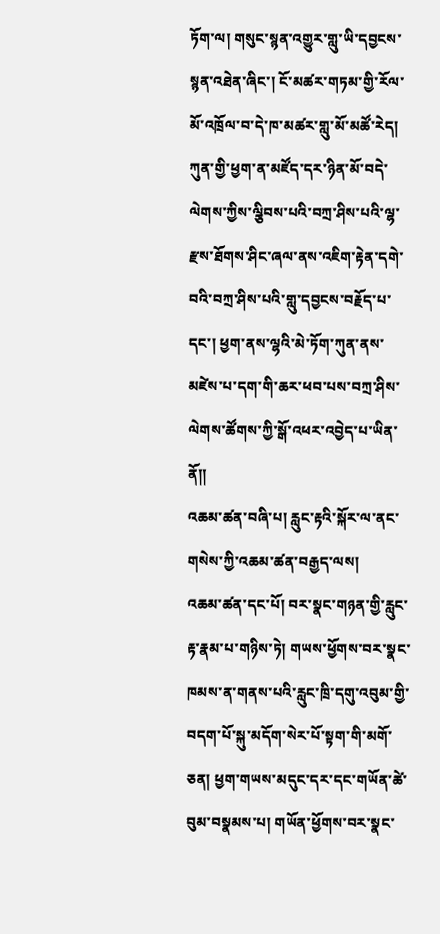ཏོག་ལ། གསུང་སྙན་འགྱུར་གླུ་ཡི་དབྱངས་སྙན་འཐེན་ཞིང་། ངོ་མཚར་གཏམ་གྱི་རོལ་མོ་འཁྲོལ་བ་དེ་ཁ་མཚར་གླུ་མོ་མཚོ་རེད། ཀུན་གྱི་ཕྱག་ན་མཛོད་དར་ཉིན་མོ་བདེ་ལེགས་ཀྱིས་ལྕིབས་པའི་བཀྲ་ཤིས་པའི་ལྷ་རྫས་ཐོགས་ཤིང་ཞལ་ནས་འཇིག་རྟེན་དགེ་བའི་བཀྲ་ཤིས་པའི་གླུ་དབྱངས་བརྗོད་པ་དང་། ཕྱག་ནས་ལྷའི་མེ་ཏོག་ཀུན་ནས་མཛེས་པ་དག་གི་ཆར་ཕབ་པས་བཀྲ་ཤིས་ལེགས་ཚོགས་ཀྱི་སྒོ་འཕར་འབྱེད་པ་ཡིན་ནོ།།
འཆམ་ཚན་བཞི་པ། རླུང་རྟའི་སྐོར་ལ་ནང་གསེས་ཀྱི་འཆམ་ཚན་བརྒྱད་ལས།
འཆམ་ཚན་དང་པོ། བར་སྣང་གཉན་གྱི་རླུང་རྟ་རྣམ་པ་གཉིས་ཏེ། གཡས་ཕྱོགས་བར་སྣང་ཁམས་ན་གནས་པའི་རླུང་ཁྲི་དགུ་འབུམ་གྱི་བདག་པོ་སྐུ་མདོག་སེར་པོ་སྟག་གི་མགོ་ཅན། ཕྱག་གཡས་མདུང་དར་དང་གཡོན་ཚེ་བུམ་བསྣམས་པ། གཡོན་ཕྱོགས་བར་སྣང་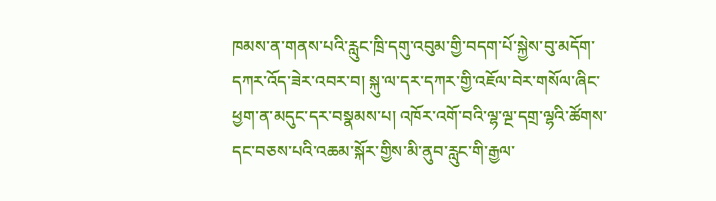ཁམས་ན་གནས་པའི་རླུང་ཁྲི་དགུ་འབུམ་གྱི་བདག་པོ་སྐྱེས་བུ་མདོག་དཀར་འོད་ཟེར་འབར་བ། སྐུ་ལ་དར་དཀར་གྱི་འཇོལ་བེར་གསོལ་ཞིང་ཕྱག་ན་མདུང་དར་བསྣམས་པ། འཁོར་འགོ་བའི་ལྷ་ལྔ་དགྲ་ལྷའི་ཚོགས་དང་བཅས་པའི་འཆམ་སྐོར་གྱིས་མི་ནུབ་རླུང་གི་རྒྱལ་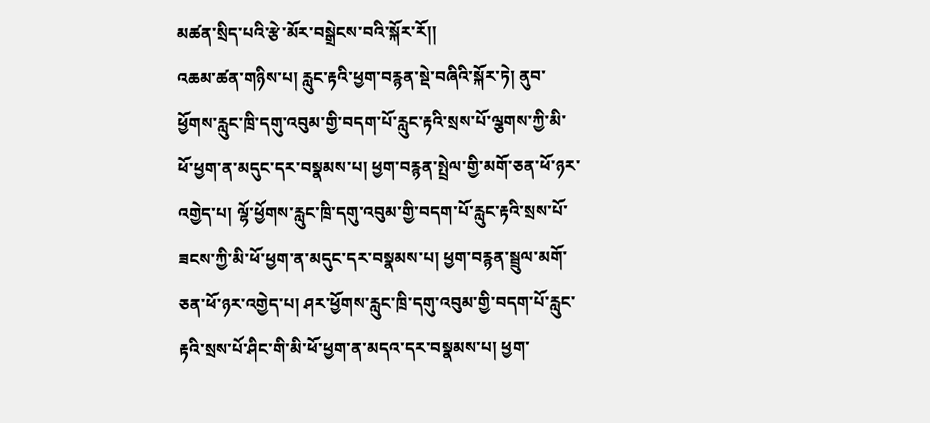མཚན་སྲིད་པའི་རྩེ་མོར་བསྒྲེངས་བའི་སྐོར་རོ།།
འཆམ་ཚན་གཉིས་པ། རླུང་རྟའི་ཕྱག་བརྙན་སྡེ་བཞིའི་སྐོར་ཏེ། ནུབ་ཕྱོགས་རླུང་ཁྲི་དགུ་འབུམ་གྱི་བདག་པོ་རླུང་རྟའི་སྲས་པོ་ལྕགས་ཀྱི་མི་ཕོ་ཕྱག་ན་མདུང་དར་བསྣམས་པ། ཕྱག་བརྙན་སྤྲེལ་གྱི་མགོ་ཅན་ཕོ་ཉར་འགྱེད་པ། ལྷོ་ཕྱོགས་རླུང་ཁྲི་དགུ་འབུམ་གྱི་བདག་པོ་རླུང་རྟའི་སྲས་པོ་ཟངས་ཀྱི་མི་ཕོ་ཕྱག་ན་མདུང་དར་བསྣམས་པ། ཕྱག་བརྙན་སྦྲུལ་མགོ་ཅན་ཕོ་ཉར་འགྱེད་པ། ཤར་ཕྱོགས་རླུང་ཁྲི་དགུ་འབུམ་གྱི་བདག་པོ་རླུང་རྟའི་སྲས་པོ་ཤིང་གི་མི་ཕོ་ཕྱག་ན་མདའ་དར་བསྣམས་པ། ཕྱག་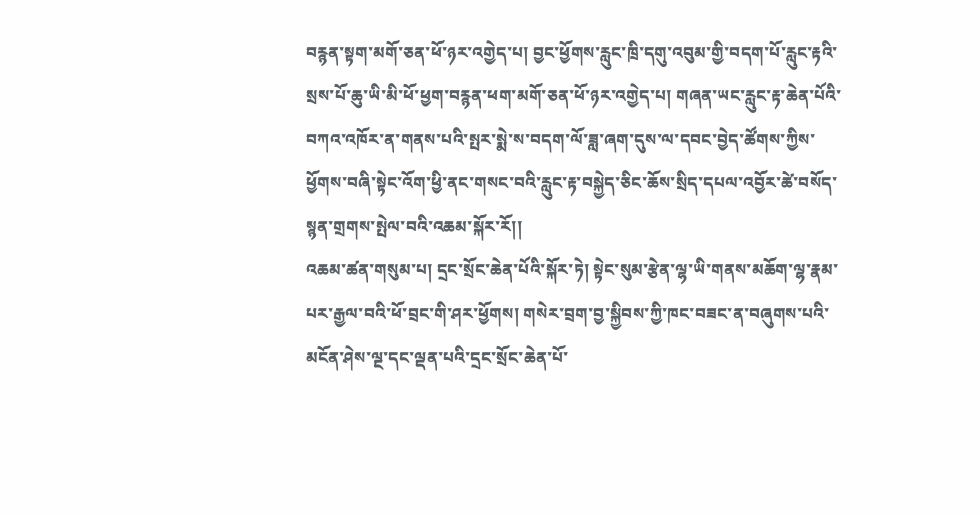བརྙན་སྟག་མགོ་ཅན་ཕོ་ཉར་འགྱེད་པ། བྱང་ཕྱོགས་རླུང་ཁྲི་དགུ་འབུམ་གྱི་བདག་པོ་རླུང་རྟའི་སྲས་པོ་ཆུ་ཡི་མི་ཕོ་ཕྱག་བརྙན་ཕག་མགོ་ཅན་ཕོ་ཉར་འགྱེད་པ། གཞན་ཡང་རླུང་རྟ་ཆེན་པོའི་བཀའ་འཁོར་ན་གནས་པའི་སྤར་སྨེ་ས་བདག་ལོ་ཟླ་ཞག་དུས་ལ་དབང་བྱེད་ཚོགས་ཀྱིས་ཕྱོགས་བཞི་སྟེང་འོག་ཕྱི་ནང་གསང་བའི་རླུང་རྟ་བསྐྱེད་ཅིང་ཆོས་སྲིད་དཔལ་འབྱོར་ཚེ་བསོད་སྙན་གྲགས་སྤེལ་བའི་འཆམ་སྐོར་རོ།།
འཆམ་ཚན་གསུམ་པ། དྲང་སྲོང་ཆེན་པོའི་སྐོར་ཏེ། སྟེང་སུམ་རྩེན་ལྷ་ཡི་གནས་མཆོག་ལྷ་རྣམ་པར་རྒྱལ་བའི་ཕོ་བྲང་གི་ཤར་ཕྱོགས། གསེར་བྲག་བྱ་སྐྱིབས་ཀྱི་ཁང་བཟང་ན་བཞུགས་པའི་མངོན་ཤེས་ལྔ་དང་ལྡན་པའི་དྲང་སྲོང་ཆེན་པོ་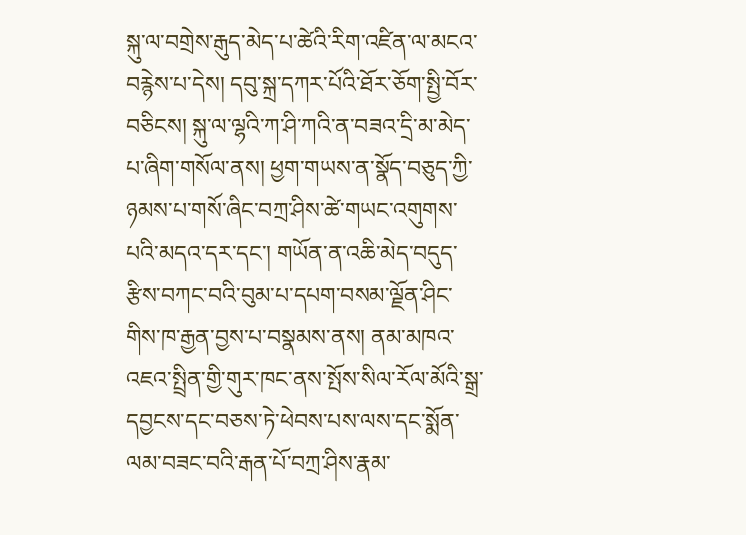སྐུ་ལ་བགྲེས་རྒུད་མེད་པ་ཚེའི་རིག་འཛིན་ལ་མངའ་བརྙེས་པ་དེས། དབུ་སྐྲ་དཀར་པོའི་ཐོར་ཅོག་སྤྱི་བོར་བཅིངས། སྐུ་ལ་ལྷའི་ཀ་ཤི་ཀའི་ན་བཟའ་དྲི་མ་མེད་པ་ཞིག་གསོལ་ནས། ཕྱག་གཡས་ན་སྣོད་བཅུད་ཀྱི་ཉམས་པ་གསོ་ཞིང་བཀྲ་ཤིས་ཚེ་གཡང་འགུགས་པའི་མདའ་དར་དང་། གཡོན་ན་འཆི་མེད་བདུད་རྩིས་བཀང་བའི་བུམ་པ་དཔག་བསམ་ལྗོན་ཤིང་གིས་ཁ་རྒྱན་བྱས་པ་བསྣམས་ནས། ནམ་མཁའ་འཇའ་སྤྲིན་གྱི་གུར་ཁང་ནས་སྤོས་སིལ་རོལ་མོའི་སྒྲ་དབྱངས་དང་བཅས་ཏེ་ཕེབས་པས་ལས་དང་སྨོན་ལམ་བཟང་བའི་རྒན་པོ་བཀྲ་ཤིས་རྣམ་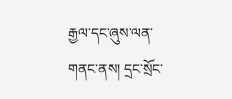རྒྱལ་དང་ཞུས་ལན་གནང་ནས། དྲང་སྲོང་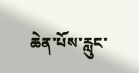ཆེན་པོས་རླུང་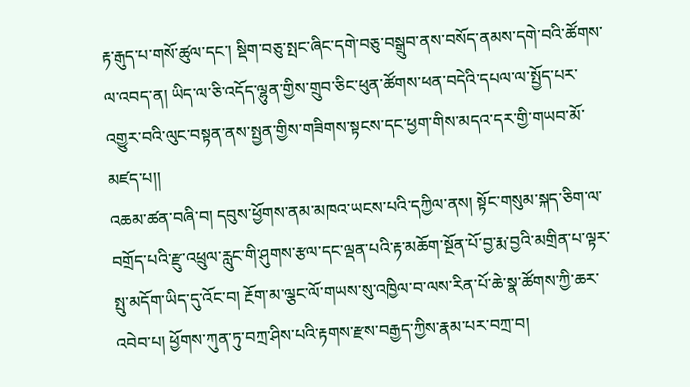རྟ་རྒུད་པ་གསོ་ཚུལ་དང་། སྡིག་བཅུ་སྤང་ཞིང་དགེ་བཅུ་བསྒྲུབ་ནས་བསོད་ནམས་དགེ་བའི་ཚོགས་ལ་འབད་ན། ཡིད་ལ་ཅི་འདོད་ལྷུན་གྱིས་གྲུབ་ཅིང་ཕུན་ཚོགས་ཕན་བདེའི་དཔལ་ལ་སྤྱོད་པར་འགྱུར་བའི་ལུང་བསྟན་ནས་སྤྱན་གྱིས་གཟིགས་སྟངས་དང་ཕྱག་གིས་མདའ་དར་གྱི་གཡབ་མོ་མཛད་པ།།
འཆམ་ཚན་བཞི་བ། དབུས་ཕྱོགས་ནམ་མཁའ་ཡངས་པའི་དཀྱིལ་ནས། སྟོང་གསུམ་སྐད་ཅིག་ལ་བགྲོད་པའི་རྫུ་འཕྲུལ་རླུང་གི་ཤུགས་རྩལ་དང་ལྡན་པའི་རྟ་མཆོག་སྔོན་པོ་བྱ་རྨ་བྱའི་མགྲིན་པ་ལྟར་སྤུ་མདོག་ཡིད་དུ་འོང་བ། རྔོག་མ་ལྕང་ལོ་གཡས་སུ་འཁྱིལ་བ་ལས་རིན་པོ་ཆེ་སྣ་ཚོགས་ཀྱི་ཆར་འབེབ་པ། ཕྱོགས་ཀུན་ཏུ་བཀྲ་ཤིས་པའི་རྟགས་རྫས་བརྒྱད་ཀྱིས་རྣམ་པར་བཀྲ་བ།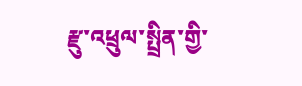རྫུ་འཕྲུལ་སྤྲིན་གྱི་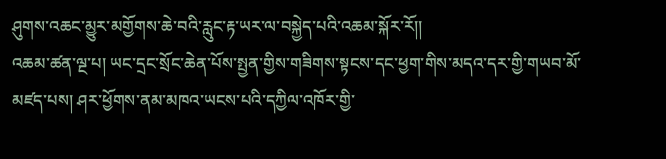ཤུགས་འཆང་མྱུར་མགྱོགས་ཆེ་བའི་རླུང་རྟ་ཡར་ལ་བསྐྱེད་པའི་འཆམ་སྐོར་རོ།།
འཆམ་ཚན་ལྔ་པ། ཡང་དྲང་སྲོང་ཆེན་པོས་སྤྱན་གྱིས་གཟིགས་སྟངས་དང་ཕྱག་གིས་མདའ་དར་གྱི་གཡབ་མོ་མཛད་པས། ཤར་ཕྱོགས་ནམ་མཁའ་ཡངས་པའི་དཀྱིལ་འཁོར་གྱི་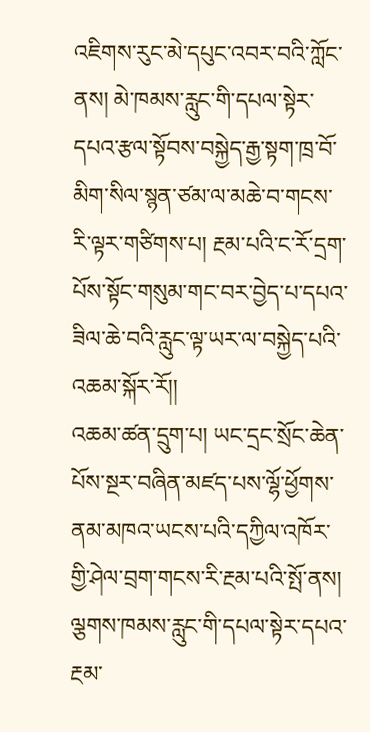འཇིགས་རུང་མེ་དཔུང་འབར་བའི་ཀློང་ནས། མེ་ཁམས་རླུང་གི་དཔལ་སྟེར་དཔའ་རྩལ་སྟོབས་བསྐྱེད་རྒྱ་སྟག་ཁྲ་བོ་མིག་སིལ་སྙན་ཙམ་ལ་མཆེ་བ་གངས་རི་ལྟར་གཙིགས་པ། རྔམ་པའི་ང་རོ་དྲག་པོས་སྟོང་གསུམ་གང་བར་བྱེད་པ་དཔའ་ཟིལ་ཆེ་བའི་རླུང་ལྟ་ཡར་ལ་བསྐྱེད་པའི་འཆམ་སྐོར་རོ།།
འཆམ་ཚན་དྲུག་པ། ཡང་དྲང་སྲོང་ཆེན་པོས་སྔར་བཞིན་མཛད་པས་ལྷོ་ཕྱོགས་ནམ་མཁའ་ཡངས་པའི་དཀྱིལ་འཁོར་གྱི་ཤེལ་བྲག་གངས་རི་རྔམ་པའི་སྤོ་ནས། ལྕགས་ཁམས་རླུང་གི་དཔལ་སྟེར་དཔའ་རྔམ་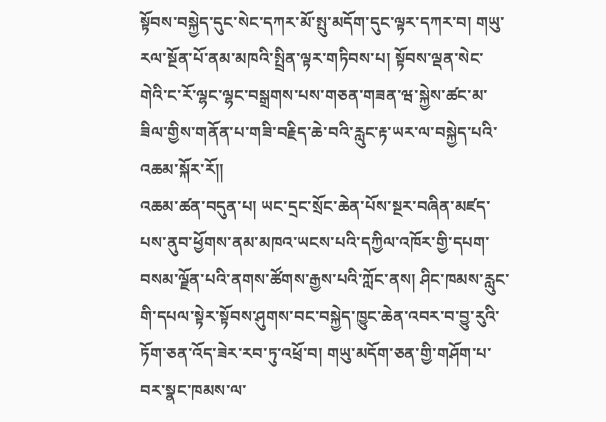སྟོབས་བསྐྱེད་དུང་སེང་དཀར་མོ་སྤུ་མདོག་དུང་ལྟར་དཀར་བ། གཡུ་རལ་སྔོན་པོ་ནམ་མཁའི་སྤྲིན་ལྟར་གཏིབས་པ། སྟོབས་ལྡན་སེང་གེའི་ང་རོ་ལྷང་ལྷང་བསྒྲགས་པས་གཅན་གཟན་ཝ་སྐྱེས་ཚང་མ་ཟིལ་གྱིས་གནོན་པ་གཟི་བརྗིད་ཆེ་བའི་རླུང་རྟ་ཡར་ལ་བསྐྱེད་པའི་འཆམ་སྐོར་རོ།།
འཆམ་ཚན་བདུན་པ། ཡང་དྲང་སྲོང་ཆེན་པོས་སྔར་བཞིན་མཛད་པས་ནུབ་ཕྱོགས་ནམ་མཁའ་ཡངས་པའི་དཀྱིལ་འཁོར་གྱི་དཔག་བསམ་ལྗོན་པའི་ནགས་ཚོགས་རྒྱས་པའི་ཀློང་ནས། ཤིང་ཁམས་རླུང་གི་དཔལ་སྟེར་སྟོབས་ཤུགས་བང་བསྐྱེད་ཁྱུང་ཆེན་འབར་བ་བྱུ་རུའི་ཏོག་ཅན་འོད་ཟེར་རབ་ཏུ་འཕྲོ་བ། གཡུ་མདོག་ཅན་གྱི་གཤོག་པ་བར་སྣང་ཁམས་ལ་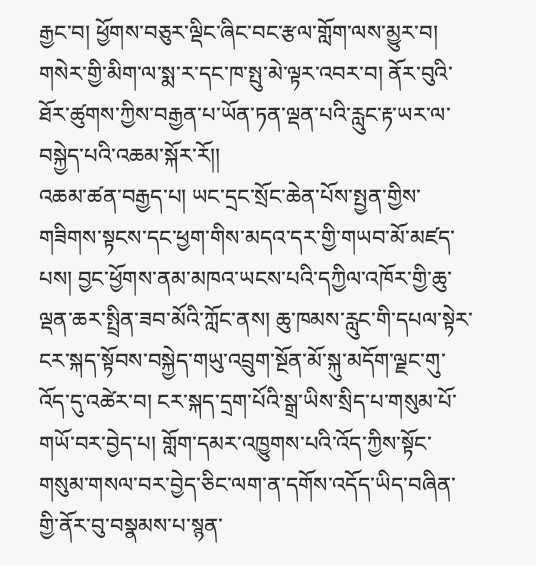རྒྱང་བ། ཕྱོགས་བཅུར་ལྡིང་ཞིང་བང་རྩལ་གློག་ལས་མྱུར་བ། གསེར་གྱི་མིག་ལ་སྨ་ར་དང་ཁ་སྤུ་མེ་ལྟར་འབར་བ། ནོར་བུའི་ཐོར་ཚུགས་ཀྱིས་བརྒྱན་པ་ཡོན་ཏན་ལྡན་པའི་རླུང་རྟ་ཡར་ལ་བསྐྱེད་པའི་འཆམ་སྐོར་རོ།།
འཆམ་ཚན་བརྒྱད་པ། ཡང་དྲང་སྲོང་ཆེན་པོས་སྤྱན་གྱིས་གཟིགས་སྟངས་དང་ཕྱག་གིས་མདའ་དར་གྱི་གཡབ་མོ་མཛད་པས། བྱང་ཕྱོགས་ནམ་མཁའ་ཡངས་པའི་དཀྱིལ་འཁོར་གྱི་ཆུ་ལྡན་ཆར་སྤྲིན་ཟབ་མོའི་ཀློང་ནས། ཆུ་ཁམས་རླུང་གི་དཔལ་སྟེར་ངར་སྐད་སྟོབས་བསྐྱེད་གཡུ་འབྲུག་སྔོན་མོ་སྐུ་མདོག་ལྗང་གུ་འོད་དུ་འཚེར་བ། ངར་སྐད་དྲག་པོའི་སྒྲ་ཡིས་སྲིད་པ་གསུམ་པོ་གཡོ་བར་བྱེད་པ། གློག་དམར་འཁྱུགས་པའི་འོད་ཀྱིས་སྟོང་གསུམ་གསལ་བར་བྱེད་ཅིང་ལག་ན་དགོས་འདོད་ཡིད་བཞིན་གྱི་ནོར་བུ་བསྣམས་པ་སྙན་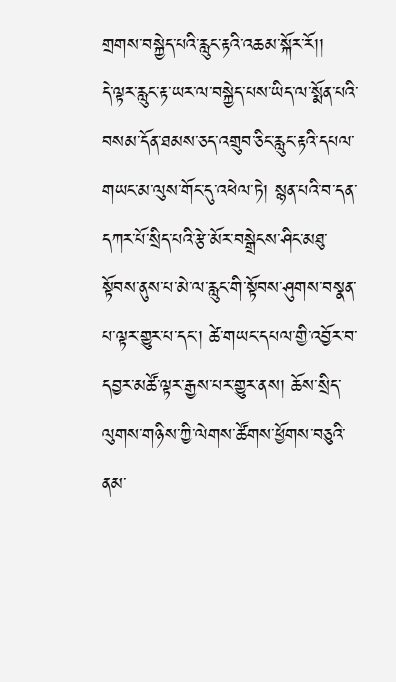གྲགས་བསྐྱེད་པའི་རླུང་རྟའི་འཆམ་སྐོར་རོ།།
དེ་ལྟར་རླུང་རྟ་ཡར་ལ་བསྐྱེད་པས་ཡིད་ལ་སྨོན་པའི་བསམ་དོན་ཐམས་ཅད་འགྲུབ་ཅིང་རླུང་རྟའི་དཔལ་གཡང་མ་ལུས་གོང་དུ་འཕེལ་ཏེ། སྙན་པའི་བ་དན་དཀར་པོ་སྲིད་པའི་རྩེ་མོར་བསྒྲེངས་ཤིང་མཐུ་སྟོབས་ནུས་པ་མེ་ལ་རླུང་གི་སྟོབས་ཤུགས་བསྣན་པ་ལྟར་གྱུར་པ་དང་། ཚེ་གཡང་དཔལ་གྱི་འབྱོར་བ་དབྱར་མཚོ་ལྟར་རྒྱས་པར་གྱུར་ནས། ཆོས་སྲིད་ལུགས་གཉིས་ཀྱི་ལེགས་ཚོགས་ཕྱོགས་བཅུའི་ནམ་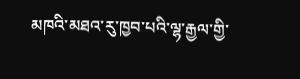མཁའི་མཐའ་རུ་ཁྱབ་པའི་ལྷ་རྒྱལ་གྱི་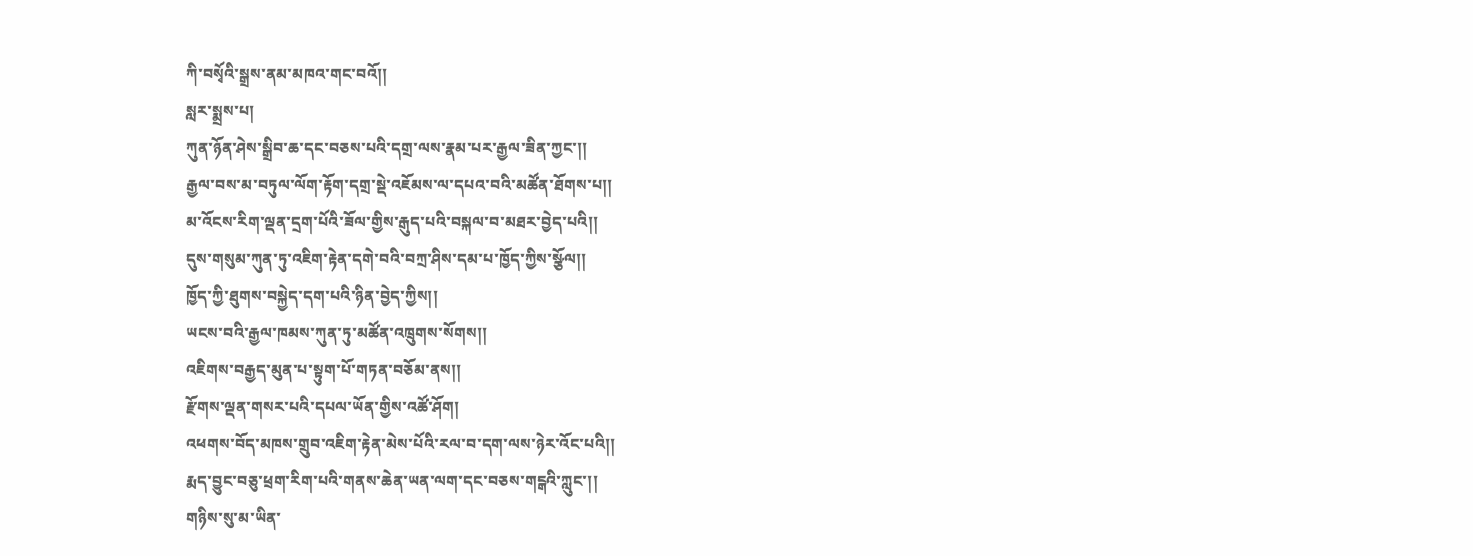ཀི་བསྭོའི་སྒྲས་ནམ་མཁའ་གང་བའོ།།
སླར་སྨྲས་པ།
ཀུན་ཉོན་ཤེས་སྒྲིབ་ཆ་དང་བཅས་པའི་དགྲ་ལས་རྣམ་པར་རྒྱལ་ཟིན་ཀྱང་།།
རྒྱལ་བས་མ་བཏུལ་ལོག་རྟོག་དགྲ་སྡེ་འཇོམས་ལ་དཔའ་བའི་མཚོན་ཐོགས་པ།།
མ་འོངས་རིག་ལྡན་དྲག་པོའི་ཟོལ་གྱིས་རྒུད་པའི་བསྐལ་བ་མཐར་བྱེད་པའི།།
དུས་གསུམ་ཀུན་ཏུ་འཇིག་རྟེན་དགེ་བའི་བཀྲ་ཤིས་དམ་པ་ཁྱོད་ཀྱིས་སྩོལ།།
ཁྱོད་ཀྱི་ཐུགས་བསྐྱེད་དག་པའི་ཉིན་བྱེད་ཀྱིས།།
ཡངས་བའི་རྒྱལ་ཁམས་ཀུན་ཏུ་མཚོན་འཁྲུགས་སོགས།།
འཇིགས་བརྒྱད་མུན་པ་སྟུག་པོ་གཏན་བཅོམ་ནས།།
རྫོགས་ལྡན་གསར་པའི་དཔལ་ཡོན་གྱིས་འཚོ་ཤོག།
འཕགས་བོད་མཁས་གྲུབ་འཇིག་རྟེན་མེས་པོའི་རལ་བ་དག་ལས་ཉེར་འོང་པའི།།
རྨད་བྱུང་བཅུ་ཕྲག་རིག་པའི་གནས་ཆེན་ཡན་ལག་དང་བཅས་གངྒའི་ཀླུང་།།
གཉིས་སུ་མ་ཡིན་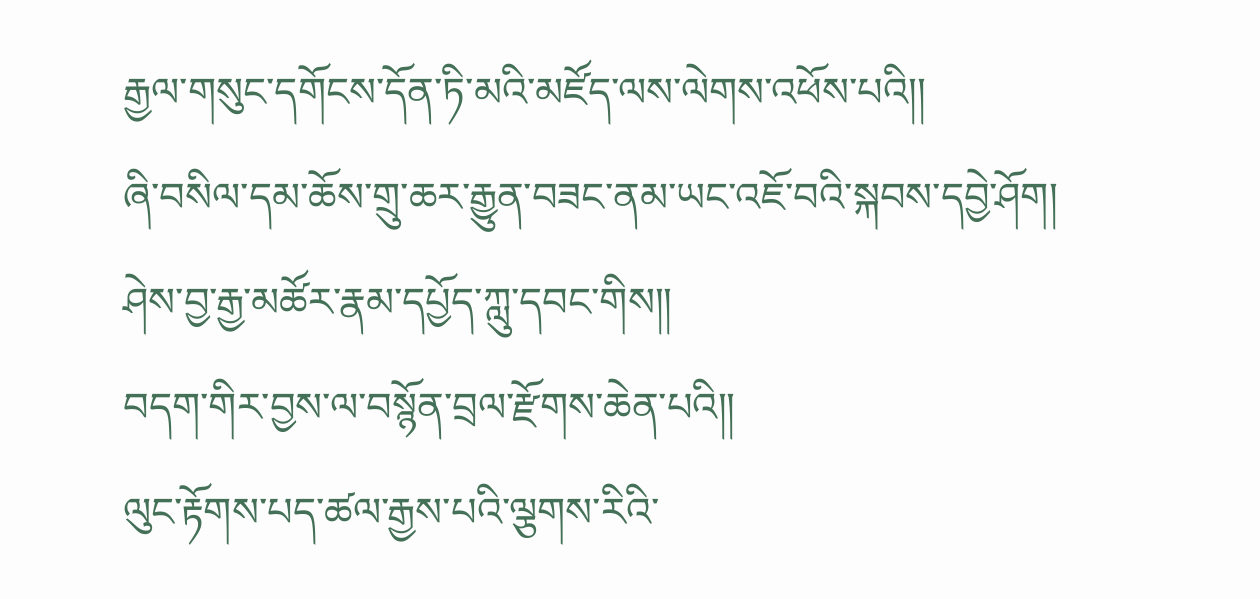རྒྱལ་གསུང་དགོངས་དོན་ཏི་མའི་མཛོད་ལས་ལེགས་འཕོས་པའི།།
ཞི་བསིལ་དམ་ཆོས་གྲུ་ཆར་རྒྱུན་བཟང་ནམ་ཡང་འཇོ་བའི་སྐབས་དབྱེ་ཤོག།
ཤེས་བྱ་རྒྱ་མཚོར་རྣམ་དཔྱོད་ཀླུ་དབང་གིས།།
བདག་གིར་བྱས་ལ་བསྙོན་བྲལ་རྫོགས་ཆེན་པའི།།
ལུང་རྟོགས་པད་ཚལ་རྒྱས་པའི་ལྕགས་རིའི་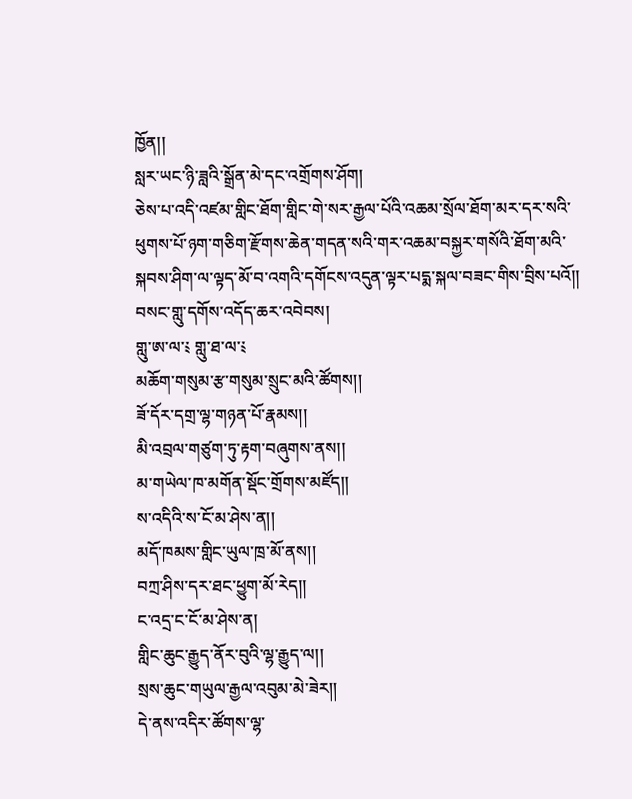ཁྱོན།།
སླར་ཡང་ཉི་ཟླའི་སྒྲོན་མེ་དང་འགྲོགས་ཤོག།
ཅེས་པ་འདི་འཛམ་གླིང་ཐོག་གླིང་གེ་སར་རྒྱལ་པོའི་འཆམ་སྲོལ་ཐོག་མར་དར་སའི་ཕུགས་པོ་ཉག་གཅིག་རྫོགས་ཆེན་གདན་སའི་གར་འཆམ་བསྐྱར་གསོའི་ཐོག་མའི་སྐབས་ཤིག་ལ་ལྟད་མོ་བ་འགའི་དགོངས་འདུན་ལྟར་པདྨ་སྐལ་བཟང་གིས་བྲིས་པའོ།།
བསང་གླུ་དགོས་འདོད་ཆར་འབེབས།
གླུ་ཨ་ལ་༴ གླུ་ཐ་ལ་༴
མཆོག་གསུམ་རྩ་གསུམ་སྲུང་མའི་ཚོགས།།
ཟོ་དོར་དགྲ་ལྷ་གཉན་པོ་རྣམས།།
མི་འབྲལ་གཙུག་ཏུ་རྟག་བཞུགས་ནས།།
མ་གཡེལ་ཁ་མགོན་སྡོང་གྲོགས་མཛོད།།
ས་འདིའི་ས་ངོ་མ་ཤེས་ན།།
མདོ་ཁམས་གླིང་ཡུལ་ཁྲ་མོ་ནས།།
བཀྲ་ཤིས་དར་ཐང་ཕྱུག་མོ་རེད།།
ང་འདྲ་ང་ངོ་མ་ཤེས་ན།
གླིང་ཆུང་རྒྱུད་ནོར་བུའི་ལྷ་རྒྱུད་ལ།།
སྲས་ཆུང་གཡུལ་རྒྱལ་འབུམ་མེ་ཟེར།།
དེ་ནས་འདིར་ཚོགས་ལྷ་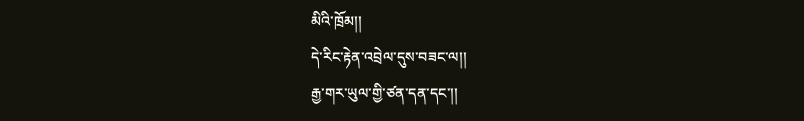མིའི་ཁྲོམ།།
དེ་རིང་རྟེན་འབྲེལ་དུས་བཟང་ལ།།
རྒྱ་གར་ཡུལ་གྱི་ཙན་དན་དང་།།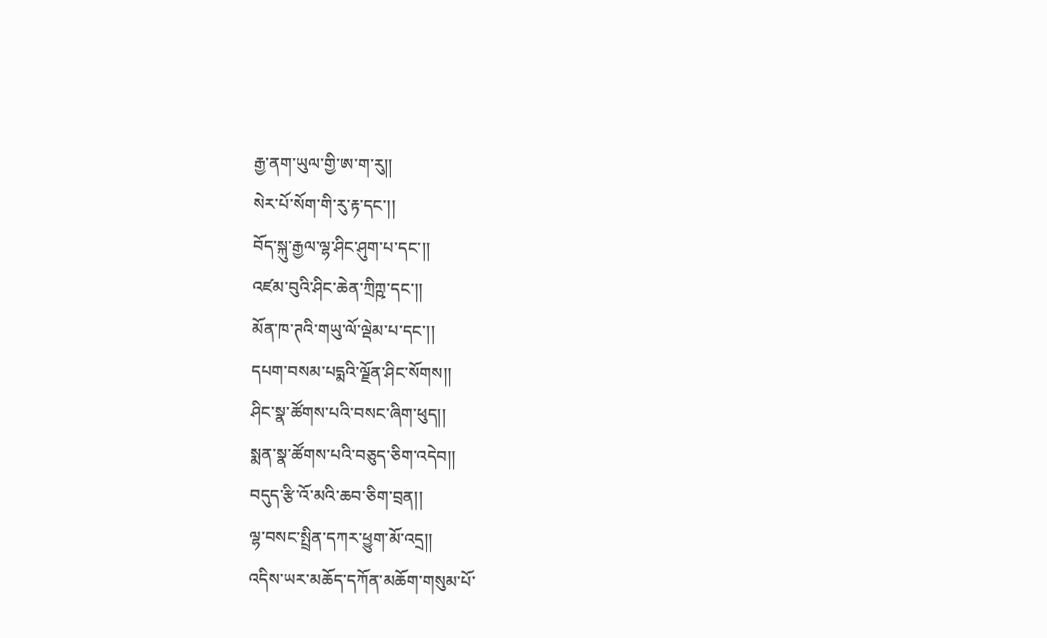རྒྱ་ནག་ཡུལ་གྱི་ཨ་ག་རུ།།
སེར་པོ་སོག་གི་རུ་རྟ་དང་།།
བོད་སྐུ་རྒྱལ་ལྷ་ཤིང་ཤུག་པ་དང་།།
འཛམ་བུའི་ཤིང་ཆེན་ཀྲིཀྵ་དང་།།
མོན་ཁ་ཊའི་གཡུ་ལོ་ལྡེམ་པ་དང་།།
དཔག་བསམ་པདྨའི་ལྗོན་ཤིང་སོགས།།
ཤིང་སྣ་ཚོགས་པའི་བསང་ཞིག་ཕུད།།
སྨན་སྣ་ཚོགས་པའི་བཅུད་ཅིག་འདེབ།།
བདུད་རྩི་འོ་མའི་ཆབ་ཅིག་བྲན།།
ལྷ་བསང་སྤྲིན་དཀར་ཕྱུག་མོ་འདྲ།།
འདིས་ཡར་མཆོད་དཀོན་མཆོག་གསུམ་པོ་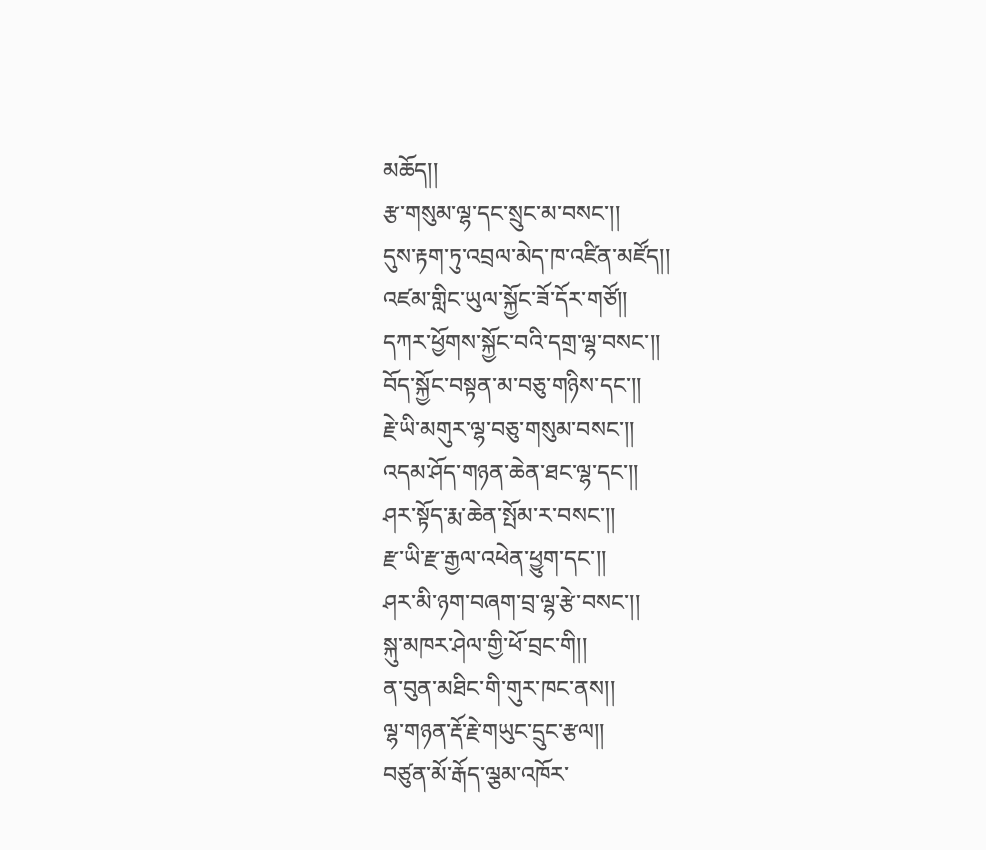མཆོད།།
རྩ་གསུམ་ལྷ་དང་སྲུང་མ་བསང་།།
དུས་རྟག་ཏུ་འབྲལ་མེད་ཁ་འཛིན་མཛོད།།
འཛམ་གླིང་ཡུལ་སྐྱོང་ཟོ་དོར་གཙོ།།
དཀར་ཕྱོགས་སྐྱོང་བའི་དགྲ་ལྷ་བསང་།།
བོད་སྐྱོང་བསྟན་མ་བཅུ་གཉིས་དང་།།
རྗེ་ཡི་མགུར་ལྷ་བཅུ་གསུམ་བསང་།།
འདམ་ཤོད་གཉན་ཆེན་ཐང་ལྷ་དང་།།
ཤར་སྟོད་རྨ་ཆེན་སྤོམ་ར་བསང་།།
རྫ་ཡི་རྫ་རྒྱལ་འཕེན་ཕྱུག་དང་།།
ཤར་མི་ཉག་བཞག་བྲ་ལྷ་རྩེ་བསང་།།
སྐུ་མཁར་ཤེལ་གྱི་ཕོ་བྲང་གི།།
ན་བུན་མཐིང་གི་གུར་ཁང་ནས།།
ལྷ་གཉན་རྡོ་རྗེ་གཡུང་དྲུང་རྩལ།།
བཙུན་མོ་རྒོད་ལྕམ་འཁོར་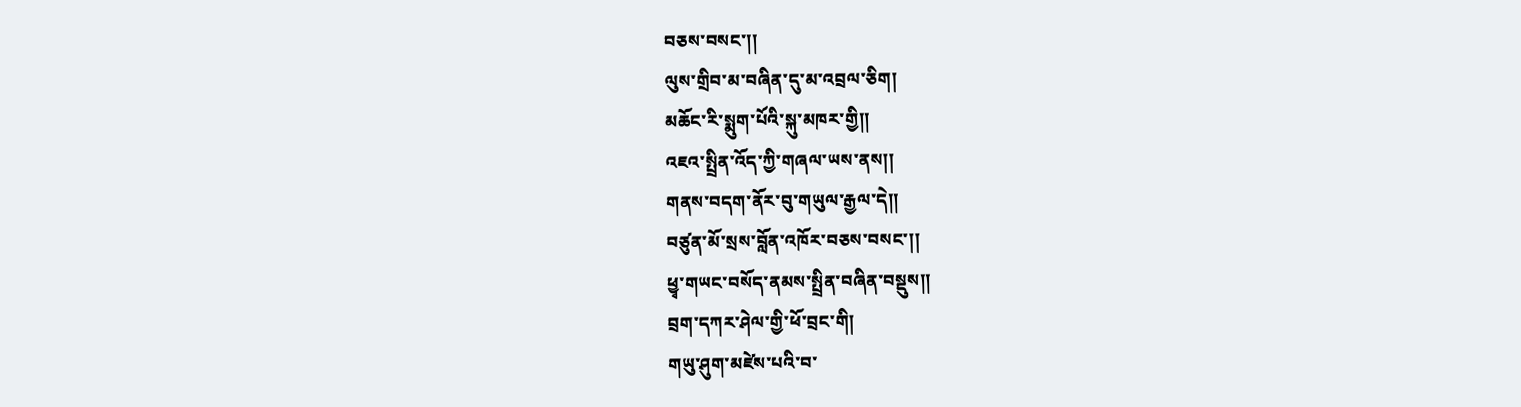བཅས་བསང་།།
ལུས་གྲིབ་མ་བཞིན་དུ་མ་འབྲལ་ཅིག།
མཆོང་རི་སྨུག་པོའི་སྐུ་མཁར་གྱི།།
འཇའ་སྤྲིན་འོད་ཀྱི་གཞལ་ཡས་ནས།།
གནས་བདག་ནོར་བུ་གཡུལ་རྒྱལ་དེ།།
བཙུན་མོ་སྲས་བློན་འཁོར་བཅས་བསང་།།
ཕྱྭ་གཡང་བསོད་ནམས་སྤྲིན་བཞིན་བསྡུས།།
བྲག་དཀར་ཤེལ་གྱི་ཕོ་བྲང་གི།
གཡུ་ཤུག་མཛེས་པའི་བ་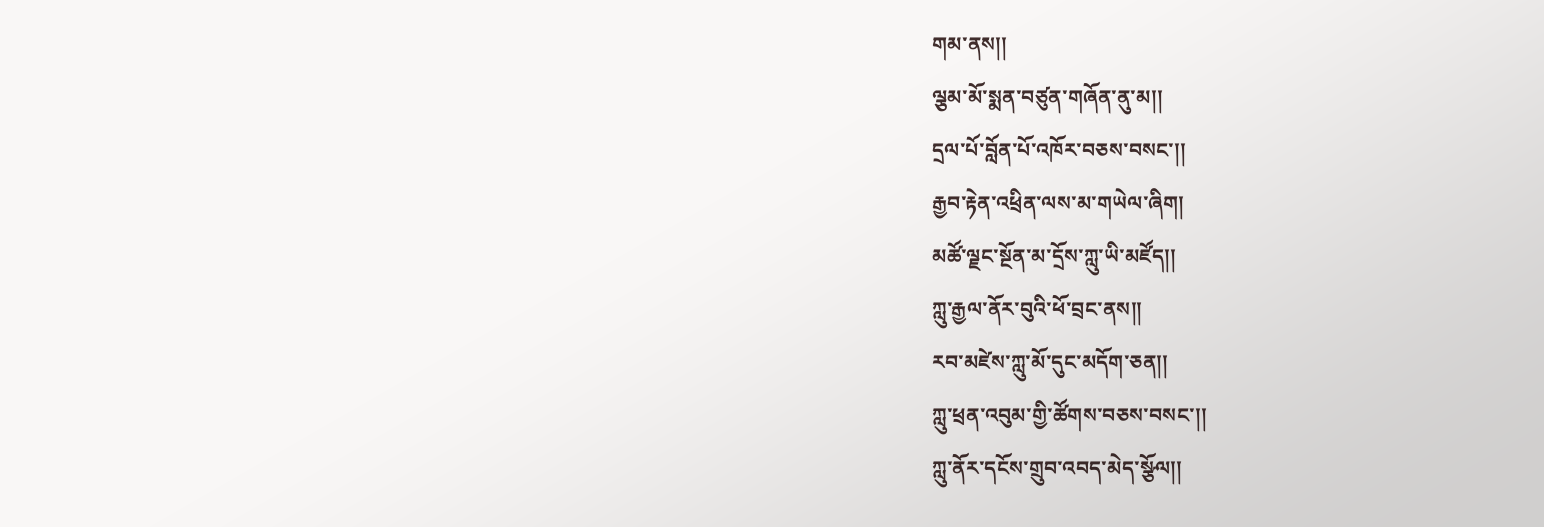གམ་ནས།།
ལྕམ་མོ་སྨན་བཙུན་གཞོན་ནུ་མ།།
དྲལ་པོ་བློན་པོ་འཁོར་བཅས་བསང་།།
རྒྱབ་རྟེན་འཕྲིན་ལས་མ་གཡེལ་ཞིག།
མཚོ་ལྗང་སྔོན་མ་དྲོས་ཀླུ་ཡི་མཛོད།།
ཀླུ་རྒྱལ་ནོར་བུའི་ཕོ་བྲང་ནས།།
རབ་མཛེས་ཀླུ་མོ་དུང་མདོག་ཅན།།
ཀླུ་ཕྲན་འབུམ་གྱི་ཚོགས་བཅས་བསང་།།
ཀླུ་ནོར་དངོས་གྲུབ་འབད་མེད་སྩོལ།།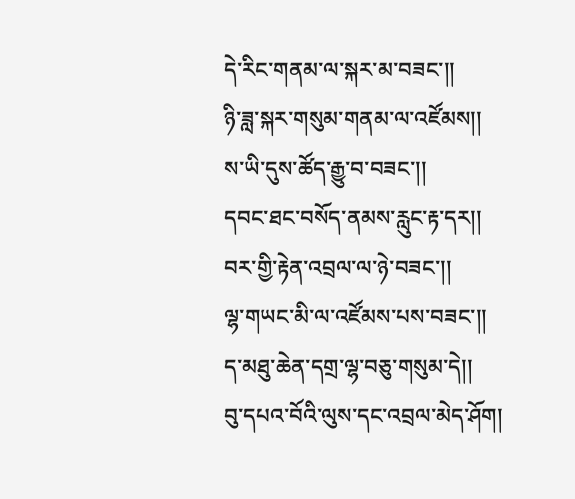དེ་རིང་གནམ་ལ་སྐར་མ་བཟང་།།
ཉི་ཟླ་སྐར་གསུམ་གནམ་ལ་འཛོམས།།
ས་ཡི་དུས་ཚོད་རྒྱུ་བ་བཟང་།།
དབང་ཐང་བསོད་ནམས་རླུང་རྟ་དར།།
བར་གྱི་རྟེན་འབྲལ་ལ་ཉེ་བཟང་།།
ལྷ་གཡང་མི་ལ་འཛོམས་པས་བཟང་།།
ད་མཐུ་ཆེན་དགྲ་ལྷ་བཅུ་གསུམ་དེ།།
བུ་དཔའ་བོའི་ལུས་དང་འབྲལ་མེད་ཤོག།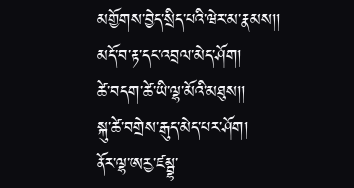མགྱོགས་བྱེད་སྲིད་པའི་ཝེར་མ་རྣམས།།
མདོ་བ་རྟ་དང་འབྲལ་མེད་ཤོག།
ཚེ་བདག་ཚེ་ཡི་ལྷ་མོའི་མཐུས།།
སྐུ་ཚེ་བགྲེས་རྒུད་མེད་པར་ཤོག།
ནོར་ལྷ་ཨརྱ་ཛམྦྷ་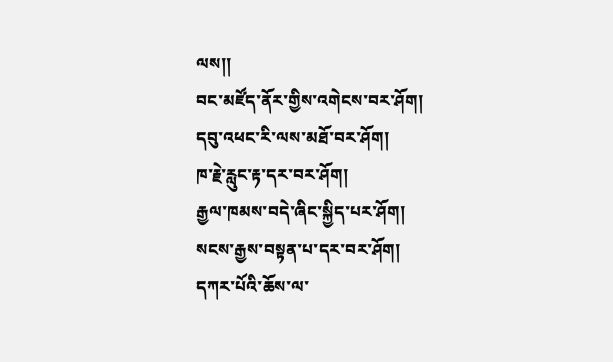ལས།།
བང་མཛོད་ནོར་གྱིས་འགེངས་བར་ཤོག།
དབུ་འཕང་རི་ལས་མཐོ་བར་ཤོག།
ཁ་རྗེ་རླུང་རྟ་དར་བར་ཤོག།
རྒྱལ་ཁམས་བདེ་ཞིང་སྐྱིད་པར་ཤོག།
སངས་རྒྱས་བསྟན་པ་དར་བར་ཤོག།
དཀར་པོའི་ཆོས་ལ་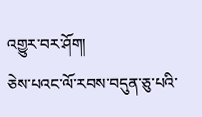འགྱུར་བར་ཤོག།
ཅེས་པའང་ལོ་རབས་བདུན་ཅུ་པའི་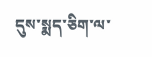དུས་སྨད་ཅིག་ལ་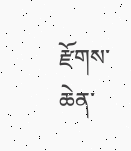རྫོགས་ཆེན་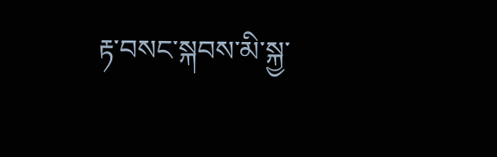རྟ་བསང་སྐབས་མི་སྐྱ་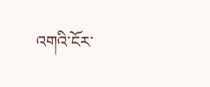འགའི་ངོར་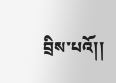བྲིས་པའོ།།